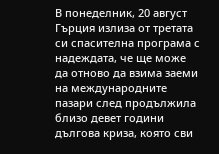В понеделник, 20 август Гърция излиза от третата си спасителна програма с надеждата, че ще може да отново да взима заеми на международните пазари след продължила близо девет години дългова криза, която сви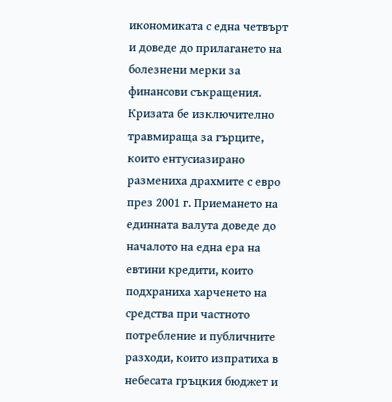икономиката с една четвърт и доведе до прилагането на болезнени мерки за финансови съкращения.
Кризата бе изключително травмираща за гърците, които ентусиазирано размениха драхмите с евро през 2001 г. Приемането на единната валута доведе до началото на една ера на евтини кредити, които подхраниха харченето на средства при частното потребление и публичните разходи, които изпратиха в небесата гръцкия бюджет и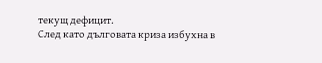текущ дефицит.
След като дълговата криза избухна в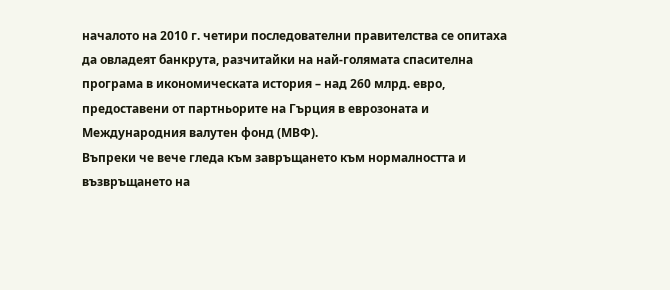началото на 2010 г. четири последователни правителства се опитаха да овладеят банкрута, разчитайки на най-голямата спасителна програма в икономическата история – над 260 млрд. евро, предоставени от партньорите на Гърция в еврозоната и Международния валутен фонд (МВФ).
Въпреки че вече гледа към завръщането към нормалността и възвръщането на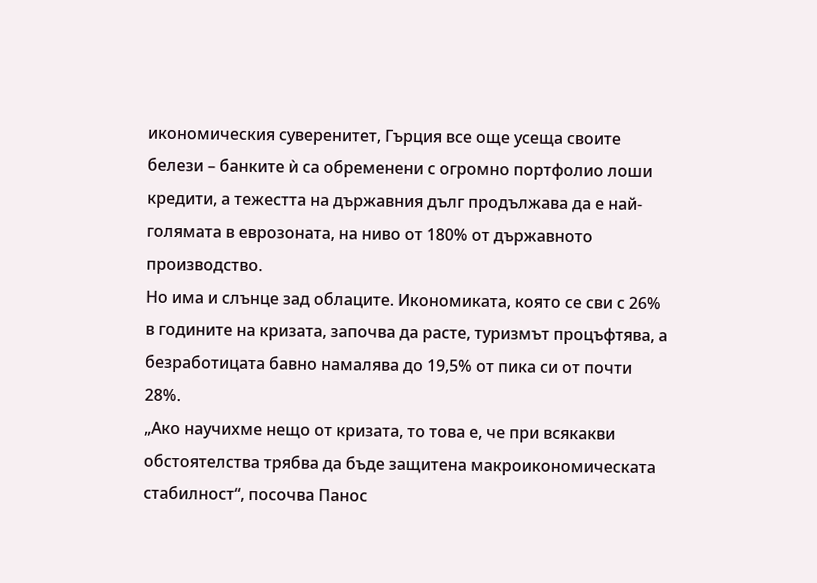икономическия суверенитет, Гърция все още усеща своите белези – банките ѝ са обременени с огромно портфолио лоши кредити, а тежестта на държавния дълг продължава да е най-голямата в еврозоната, на ниво от 180% от държавното производство.
Но има и слънце зад облаците. Икономиката, която се сви с 26% в годините на кризата, започва да расте, туризмът процъфтява, а безработицата бавно намалява до 19,5% от пика си от почти 28%.
„Ако научихме нещо от кризата, то това е, че при всякакви обстоятелства трябва да бъде защитена макроикономическата стабилност“, посочва Панос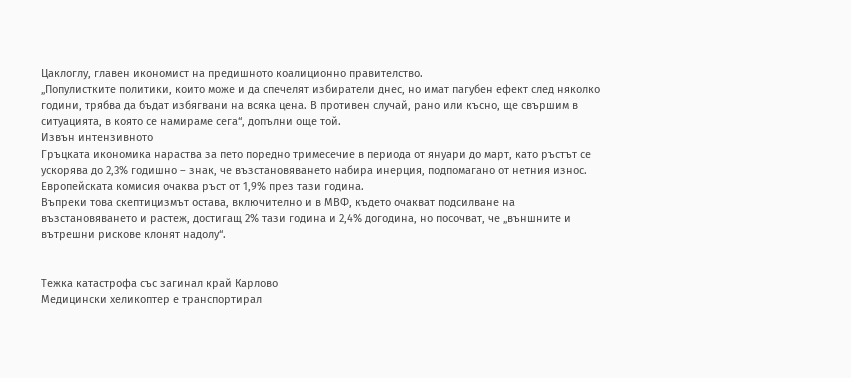Цаклоглу, главен икономист на предишното коалиционно правителство.
„Популистките политики, които може и да спечелят избиратели днес, но имат пагубен ефект след няколко години, трябва да бъдат избягвани на всяка цена. В противен случай, рано или късно, ще свършим в ситуацията, в която се намираме сега“, допълни още той.
Извън интензивното
Гръцката икономика нараства за пето поредно тримесечие в периода от януари до март, като ръстът сe ускорява до 2,3% годишно – знак, че възстановяването набира инерция, подпомагано от нетния износ. Европейската комисия очаква ръст от 1,9% през тази година.
Въпреки това скептицизмът остава, включително и в МВФ, където очакват подсилване на възстановяването и растеж, достигащ 2% тази година и 2,4% догодина, но посочват, че „външните и вътрешни рискове клонят надолу“.


Тежка катастрофа със загинал край Карлово
Медицински хеликоптер е транспортирал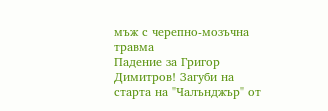мъж с черепно-мозъчна травма
Падение за Григор Димитров! Загуби на старта на "Чалънджър" от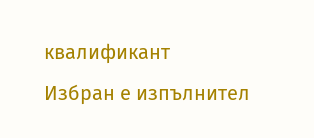квалификант
Избран е изпълнител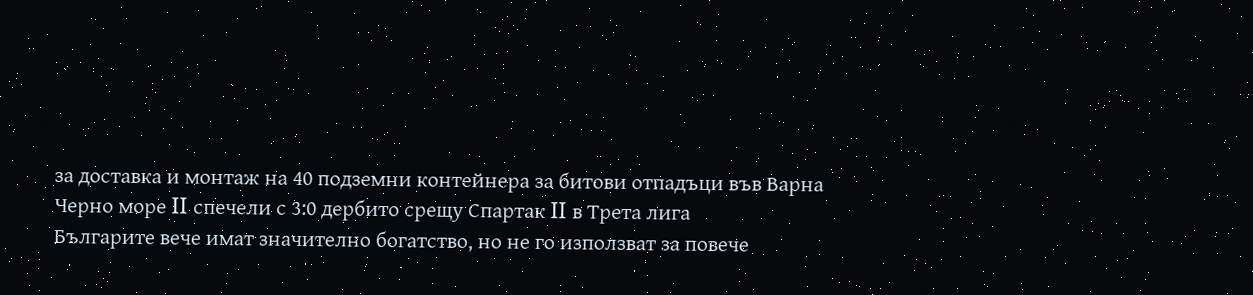за доставка и монтаж на 40 подземни контейнера за битови отпадъци във Варна
Черно море II спечели с 3:0 дербито срещу Спартак II в Трета лига
Българите вече имат значително богатство, но не го използват за повече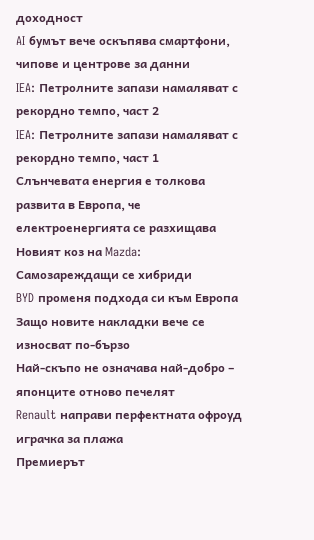доходност
AI бумът вече оскъпява смартфони, чипове и центрове за данни
IEA: Петролните запази намаляват с рекордно темпо, част 2
IEA: Петролните запази намаляват с рекордно темпо, част 1
Слънчевата енергия е толкова развита в Европа, че електроенергията се разхищава
Новият коз на Mazda: Самозареждащи се хибриди
BYD променя подхода си към Европа
Защо новите накладки вече се износват по-бързо
Най-скъпо не означава най-добро – японците отново печелят
Renault направи перфектната офроуд играчка за плажа
Премиерът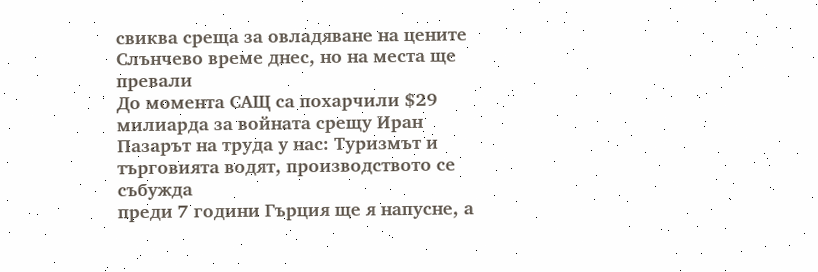свиква среща за овладяване на цените
Слънчево време днес, но на места ще превали
До момента САЩ са похарчили $29 милиарда за войната срещу Иран
Пазарът на труда у нас: Туризмът и търговията водят, производството се събужда
преди 7 години Гърция ще я напусне, а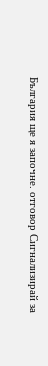България ще я започне. отговор Сигнализирай за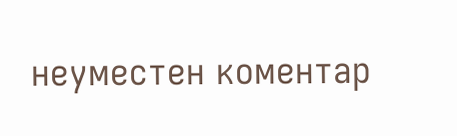неуместен коментар